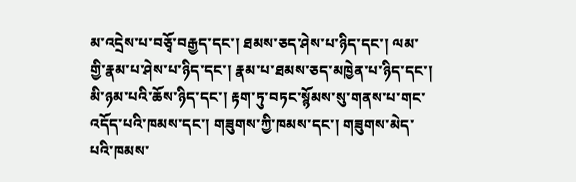མ་འདྲེས་པ་བཅྭོ་བརྒྱད་དང་། ཐམས་ཅད་ཤེས་པ་ཉིད་དང་། ལམ་གྱི་རྣམ་པ་ཤེས་པ་ཉིད་དང་། རྣམ་པ་ཐམས་ཅད་མཁྱེན་པ་ཉིད་དང་། མི་ཉམ་པའི་ཆོས་ཉིད་དང་། རྟག་ཏུ་བཏང་སྙོམས་སུ་གནས་པ་གང་འདོད་པའི་ཁམས་དང་། གཟུགས་ཀྱི་ཁམས་དང་། གཟུགས་མེད་པའི་ཁམས་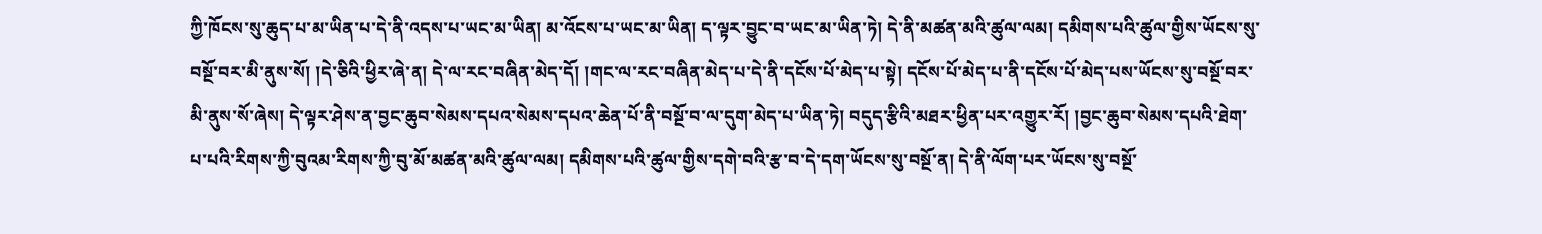ཀྱི་ཁོངས་སུ་ཆུད་པ་མ་ཡིན་པ་དེ་ནི་འདས་པ་ཡང་མ་ཡིན། མ་འོངས་པ་ཡང་མ་ཡིན། ད་ལྟར་བྱུང་བ་ཡང་མ་ཡིན་ཏེ། དེ་ནི་མཚན་མའི་ཚུལ་ལམ། དམིགས་པའི་ཚུལ་གྱིས་ཡོངས་སུ་བསྔོ་བར་མི་ནུས་སོ། །དེ་ཅིའི་ཕྱིར་ཞེ་ན། དེ་ལ་རང་བཞིན་མེད་དོ། །གང་ལ་རང་བཞིན་མེད་པ་དེ་ནི་དངོས་པོ་མེད་པ་སྟེ། དངོས་པོ་མེད་པ་ནི་དངོས་པོ་མེད་པས་ཡོངས་སུ་བསྔོ་བར་མི་ནུས་སོ་ཞེས། དེ་ལྟར་ཤེས་ན་བྱང་ཆུབ་སེམས་དཔའ་སེམས་དཔའ་ཆེན་པོ་ནི་བསྔོ་བ་ལ་དུག་མེད་པ་ཡིན་ཏེ། བདུད་རྩིའི་མཐར་ཕྱིན་པར་འགྱུར་རོ། །བྱང་ཆུབ་སེམས་དཔའི་ཐེག་པ་པའི་རིགས་ཀྱི་བུའམ་རིགས་ཀྱི་བུ་མོ་མཚན་མའི་ཚུལ་ལམ། དམིགས་པའི་ཚུལ་གྱིས་དགེ་བའི་རྩ་བ་དེ་དག་ཡོངས་སུ་བསྔོ་ན། དེ་ནི་ལོག་པར་ཡོངས་སུ་བསྔོ་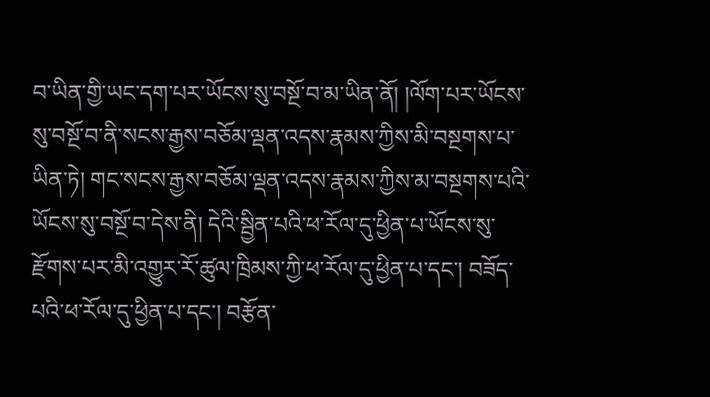བ་ཡིན་གྱི་ཡང་དག་པར་ཡོངས་སུ་བསྔོ་བ་མ་ཡིན་ནོ། །ལོག་པར་ཡོངས་སུ་བསྔོ་བ་ནི་སངས་རྒྱས་བཅོམ་ལྡན་འདས་རྣམས་ཀྱིས་མི་བསྔགས་པ་ཡིན་ཏེ། གང་སངས་རྒྱས་བཅོམ་ལྡན་འདས་རྣམས་ཀྱིས་མ་བསྔགས་པའི་ཡོངས་སུ་བསྔོ་བ་དེས་ནི། དེའི་སྦྱིན་པའི་ཕ་རོལ་དུ་ཕྱིན་པ་ཡོངས་སུ་རྫོགས་པར་མི་འགྱུར་རོ་ཚུལ་ཁྲིམས་ཀྱི་ཕ་རོལ་དུ་ཕྱིན་པ་དང་། བཟོད་པའི་ཕ་རོལ་དུ་ཕྱིན་པ་དང་། བརྩོན་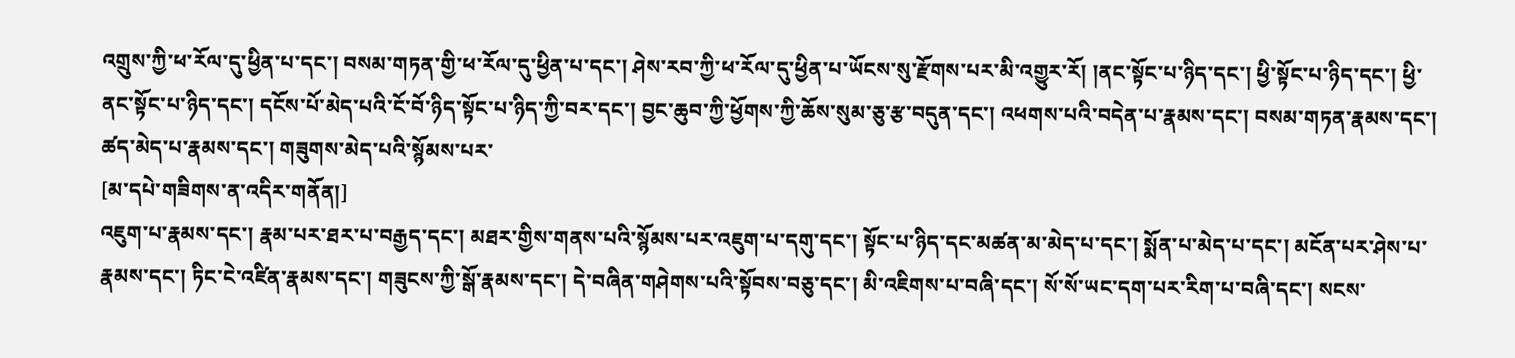འགྲུས་ཀྱི་ཕ་རོལ་དུ་ཕྱིན་པ་དང་། བསམ་གཏན་གྱི་ཕ་རོལ་དུ་ཕྱིན་པ་དང་། ཤེས་རབ་ཀྱི་ཕ་རོལ་དུ་ཕྱིན་པ་ཡོངས་སུ་རྫོགས་པར་མི་འགྱུར་རོ། །ནང་སྟོང་པ་ཉིད་དང་། ཕྱི་སྟོང་པ་ཉིད་དང་། ཕྱི་ནང་སྟོང་པ་ཉིད་དང་། དངོས་པོ་མེད་པའི་ངོ་བོ་ཉིད་སྟོང་པ་ཉིད་ཀྱི་བར་དང་། བྱང་ཆུབ་ཀྱི་ཕྱོགས་ཀྱི་ཆོས་སུམ་ཅུ་རྩ་བདུན་དང་། འཕགས་པའི་བདེན་པ་རྣམས་དང་། བསམ་གཏན་རྣམས་དང་། ཚད་མེད་པ་རྣམས་དང་། གཟུགས་མེད་པའི་སྙོམས་པར་
[མ་དཔེ་གཟིགས་ན་འདིར་གནོན།]
འཇུག་པ་རྣམས་དང་། རྣམ་པར་ཐར་པ་བརྒྱད་དང་། མཐར་གྱིས་གནས་པའི་སྙོམས་པར་འཇུག་པ་དགུ་དང་། སྟོང་པ་ཉིད་དང་མཚན་མ་མེད་པ་དང་། སྨོན་པ་མེད་པ་དང་། མངོན་པར་ཤེས་པ་རྣམས་དང་། ཏིང་ངེ་འཛིན་རྣམས་དང་། གཟུངས་ཀྱི་སྒོ་རྣམས་དང་། དེ་བཞིན་གཤེགས་པའི་སྟོབས་བཅུ་དང་། མི་འཇིགས་པ་བཞི་དང་། སོ་སོ་ཡང་དག་པར་རིག་པ་བཞི་དང་། སངས་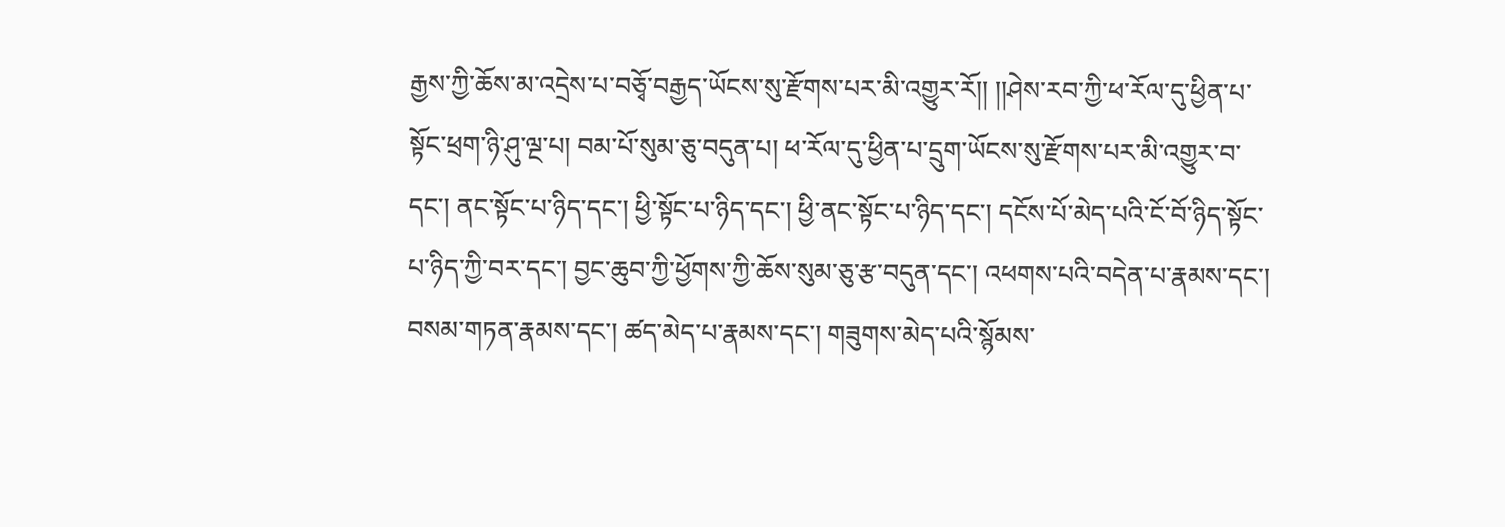རྒྱས་ཀྱི་ཆོས་མ་འདྲེས་པ་བཅྭོ་བརྒྱད་ཡོངས་སུ་རྫོགས་པར་མི་འགྱུར་རོ།། །།ཤེས་རབ་ཀྱི་ཕ་རོལ་དུ་ཕྱིན་པ་སྟོང་ཕྲག་ཉི་ཤུ་ལྔ་པ། བམ་པོ་སུམ་ཅུ་བདུན་པ། ཕ་རོལ་དུ་ཕྱིན་པ་དྲུག་ཡོངས་སུ་རྫོགས་པར་མི་འགྱུར་བ་དང་། ནང་སྟོང་པ་ཉིད་དང་། ཕྱི་སྟོང་པ་ཉིད་དང་། ཕྱི་ནང་སྟོང་པ་ཉིད་དང་། དངོས་པོ་མེད་པའི་ངོ་བོ་ཉིད་སྟོང་པ་ཉིད་ཀྱི་བར་དང་། བྱང་ཆུབ་ཀྱི་ཕྱོགས་ཀྱི་ཆོས་སུམ་ཅུ་རྩ་བདུན་དང་། འཕགས་པའི་བདེན་པ་རྣམས་དང་། བསམ་གཏན་རྣམས་དང་། ཚད་མེད་པ་རྣམས་དང་། གཟུགས་མེད་པའི་སྙོམས་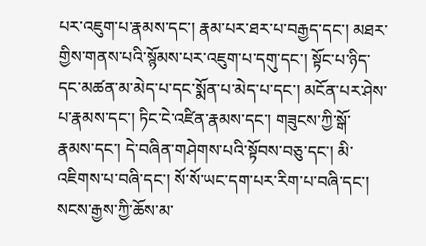པར་འཇུག་པ་རྣམས་དང་། རྣམ་པར་ཐར་པ་བརྒྱད་དང་། མཐར་གྱིས་གནས་པའི་སྙོམས་པར་འཇུག་པ་དགུ་དང་། སྟོང་པ་ཉིད་དང་མཚན་མ་མེད་པ་དང་སྨོན་པ་མེད་པ་དང་། མངོན་པར་ཤེས་པ་རྣམས་དང་། ཏིང་ངེ་འཛིན་རྣམས་དང་། གཟུངས་ཀྱི་སྒོ་རྣམས་དང་། དེ་བཞིན་གཤེགས་པའི་སྟོབས་བཅུ་དང་། མི་འཇིགས་པ་བཞི་དང་། སོ་སོ་ཡང་དག་པར་རིག་པ་བཞི་དང་། སངས་རྒྱས་ཀྱི་ཆོས་མ་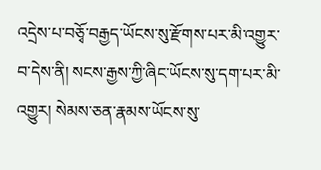འདྲེས་པ་བཅྭོ་བརྒྱད་ཡོངས་སུ་རྫོགས་པར་མི་འགྱུར་བ་དེས་ནི། སངས་རྒྱས་ཀྱི་ཞིང་ཡོངས་སུ་དག་པར་མི་འགྱུར། སེམས་ཅན་རྣམས་ཡོངས་སུ་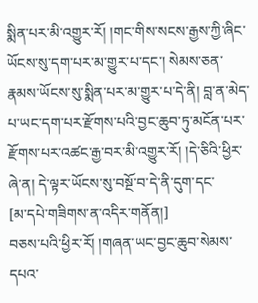སྨིན་པར་མི་འགྱུར་རོ། །གང་གིས་སངས་རྒྱས་ཀྱི་ཞིང་ཡོངས་སུ་དག་པར་མ་གྱུར་པ་དང་། སེམས་ཅན་རྣམས་ཡོངས་སུ་སྨིན་པར་མ་གྱུར་པ་དེ་ནི། བླ་ན་མེད་པ་ཡང་དག་པར་རྫོགས་པའི་བྱང་ཆུབ་ཏུ་མངོན་པར་རྫོགས་པར་འཚང་རྒྱ་བར་མི་འགྱུར་རོ། །དེ་ཅིའི་ཕྱིར་ཞེ་ན། དེ་ལྟར་ཡོངས་སུ་བསྔོ་བ་དེ་ནི་དུག་དང་
[མ་དཔེ་གཟིགས་ན་འདིར་གནོན།]
བཅས་པའི་ཕྱིར་རོ། །གཞན་ཡང་བྱང་ཆུབ་སེམས་དཔའ་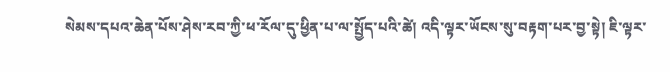སེམས་དཔའ་ཆེན་པོས་ཤེས་རབ་ཀྱི་ཕ་རོལ་དུ་ཕྱིན་པ་ལ་སྤྱོད་པའི་ཚེ། འདི་ལྟར་ཡོངས་སུ་བརྟག་པར་བྱ་སྟེ། ཇི་ལྟར་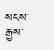སངས་རྒྱས་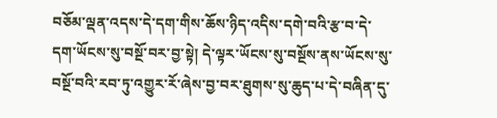བཅོམ་ལྡན་འདས་དེ་དག་གིས་ཆོས་ཉིད་འདིས་དགེ་བའི་རྩ་བ་དེ་དག་ཡོངས་སུ་བསྔོ་བར་བྱ་སྟེ། དེ་ལྟར་ཡོངས་སུ་བསྔོས་ནས་ཡོངས་སུ་བསྔོ་བའི་རབ་ཏུ་འགྱུར་རོ་ཞེས་བྱ་བར་ཐུགས་སུ་ཆུད་པ་དེ་བཞིན་དུ་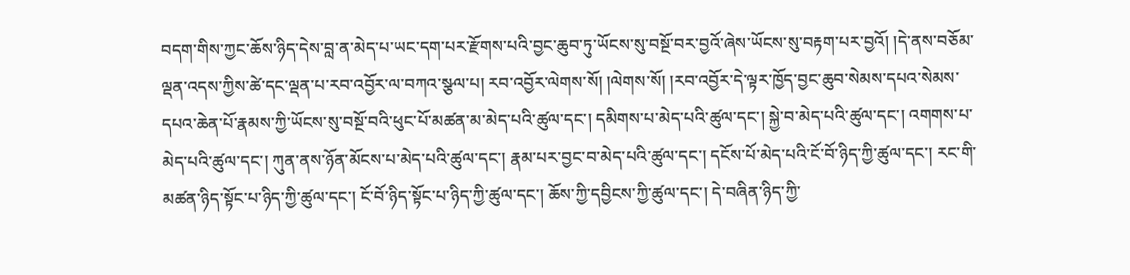བདག་གིས་ཀྱང་ཆོས་ཉིད་དེས་བླ་ན་མེད་པ་ཡང་དག་པར་རྫོགས་པའི་བྱང་ཆུབ་ཏུ་ཡོངས་སུ་བསྔོ་བར་བྱའོ་ཞེས་ཡོངས་སུ་བརྟག་པར་བྱའོ། །དེ་ནས་བཅོམ་ལྡན་འདས་ཀྱིས་ཚེ་དང་ལྡན་པ་རབ་འབྱོར་ལ་བཀའ་སྩལ་པ། རབ་འབྱོར་ལེགས་སོ། །ལེགས་སོ། །རབ་འབྱོར་དེ་ལྟར་ཁྱོད་བྱང་ཆུབ་སེམས་དཔའ་སེམས་དཔའ་ཆེན་པོ་རྣམས་ཀྱི་ཡོངས་སུ་བསྔོ་བའི་ཕུང་པོ་མཚན་མ་མེད་པའི་ཚུལ་དང་། དམིགས་པ་མེད་པའི་ཚུལ་དང་། སྐྱེ་བ་མེད་པའི་ཚུལ་དང་། འགགས་པ་མེད་པའི་ཚུལ་དང་། ཀུན་ནས་ཉོན་མོངས་པ་མེད་པའི་ཚུལ་དང་། རྣམ་པར་བྱང་བ་མེད་པའི་ཚུལ་དང་། དངོས་པོ་མེད་པའི་ངོ་བོ་ཉིད་ཀྱི་ཚུལ་དང་། རང་གི་མཚན་ཉིད་སྟོང་པ་ཉིད་ཀྱི་ཚུལ་དང་། ངོ་བོ་ཉིད་སྟོང་པ་ཉིད་ཀྱི་ཚུལ་དང་། ཆོས་ཀྱི་དབྱིངས་ཀྱི་ཚུལ་དང་། དེ་བཞིན་ཉིད་ཀྱི་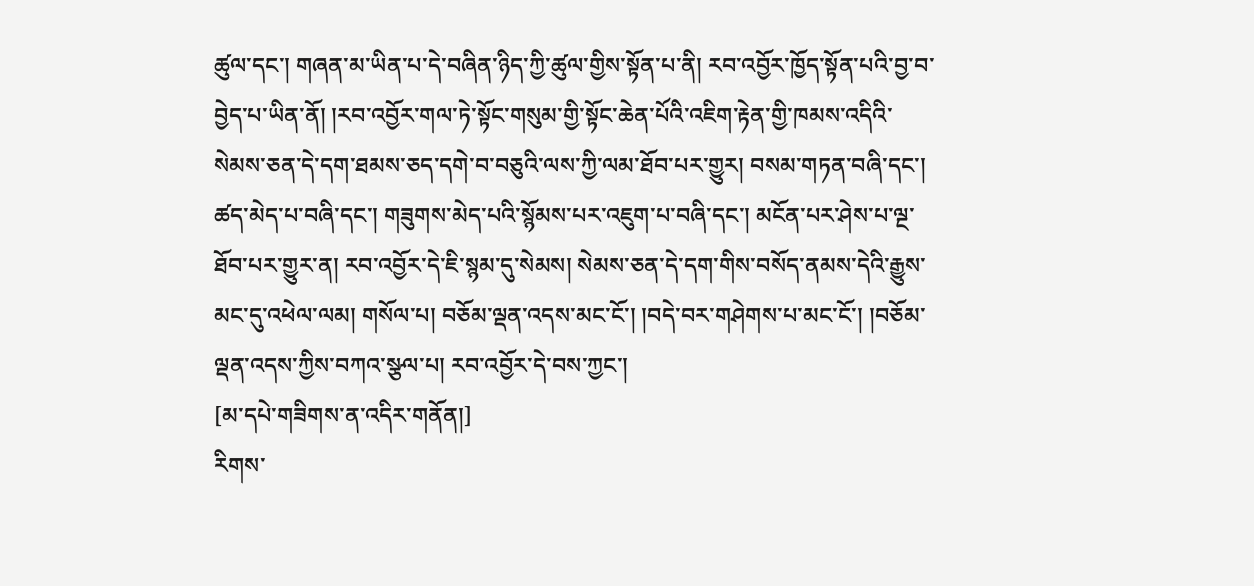ཚུལ་དང་། གཞན་མ་ཡིན་པ་དེ་བཞིན་ཉིད་ཀྱི་ཚུལ་གྱིས་སྟོན་པ་ནི། རབ་འབྱོར་ཁྱོད་སྟོན་པའི་བྱ་བ་བྱེད་པ་ཡིན་ནོ། །རབ་འབྱོར་གལ་ཏེ་སྟོང་གསུམ་གྱི་སྟོང་ཆེན་པོའི་འཇིག་རྟེན་གྱི་ཁམས་འདིའི་སེམས་ཅན་དེ་དག་ཐམས་ཅད་དགེ་བ་བཅུའི་ལས་ཀྱི་ལམ་ཐོབ་པར་གྱུར། བསམ་གཏན་བཞི་དང་། ཚད་མེད་པ་བཞི་དང་། གཟུགས་མེད་པའི་སྙོམས་པར་འཇུག་པ་བཞི་དང་། མངོན་པར་ཤེས་པ་ལྔ་ཐོབ་པར་གྱུར་ན། རབ་འབྱོར་དེ་ཇི་སྙམ་དུ་སེམས། སེམས་ཅན་དེ་དག་གིས་བསོད་ནམས་དེའི་རྒྱུས་མང་དུ་འཕེལ་ལམ། གསོལ་པ། བཅོམ་ལྡན་འདས་མང་ངོ་། །བདེ་བར་གཤེགས་པ་མང་ངོ་། །བཅོམ་ལྡན་འདས་ཀྱིས་བཀའ་སྩལ་པ། རབ་འབྱོར་དེ་བས་ཀྱང་།
[མ་དཔེ་གཟིགས་ན་འདིར་གནོན།]
རིགས་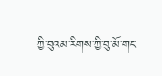ཀྱི་བུའམ་རིགས་ཀྱི་བུ་མོ་གང་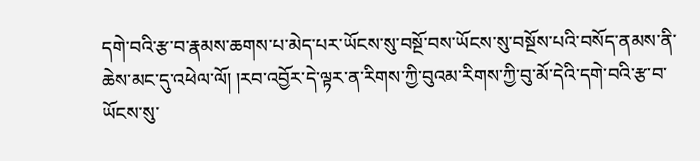དགེ་བའི་རྩ་བ་རྣམས་ཆགས་པ་མེད་པར་ཡོངས་སུ་བསྔོ་བས་ཡོངས་སུ་བསྔོས་པའི་བསོད་ནམས་ནི་ཆེས་མང་དུ་འཕེལ་ལོ། །རབ་འབྱོར་དེ་ལྟར་ན་རིགས་ཀྱི་བུའམ་རིགས་ཀྱི་བུ་མོ་དེའི་དགེ་བའི་རྩ་བ་ཡོངས་སུ་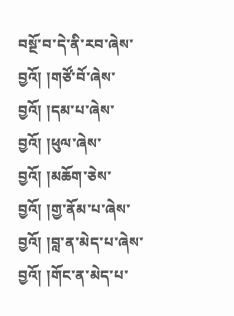བསྔོ་བ་དེ་ནི་རབ་ཞེས་བྱའོ། །གཙོ་བོ་ཞེས་བྱའོ། །དམ་པ་ཞེས་བྱའོ། །ཕུལ་ཞེས་བྱའོ། །མཆོག་ཅེས་བྱའོ། །གྱ་ནོམ་པ་ཞེས་བྱའོ། །བླ་ན་མེད་པ་ཞེས་བྱའོ། །གོང་ན་མེད་པ་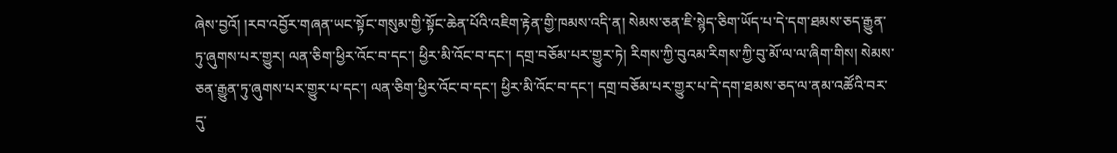ཞེས་བྱའོ། །རབ་འབྱོར་གཞན་ཡང་སྟོང་གསུམ་གྱི་སྟོང་ཆེན་པོའི་འཇིག་རྟེན་གྱི་ཁམས་འདི་ན། སེམས་ཅན་ཇི་སྙེད་ཅིག་ཡོད་པ་དེ་དག་ཐམས་ཅད་རྒྱུན་ཏུ་ཞུགས་པར་གྱུར། ལན་ཅིག་ཕྱིར་འོང་བ་དང་། ཕྱིར་མི་འོང་བ་དང་། དགྲ་བཅོམ་པར་གྱུར་ཏེ། རིགས་ཀྱི་བུའམ་རིགས་ཀྱི་བུ་མོ་ལ་ལ་ཞིག་གིས། སེམས་ཅན་རྒྱུན་ཏུ་ཞུགས་པར་གྱུར་པ་དང་། ལན་ཅིག་ཕྱིར་འོང་བ་དང་། ཕྱིར་མི་འོང་བ་དང་། དགྲ་བཅོམ་པར་གྱུར་པ་དེ་དག་ཐམས་ཅད་ལ་ནམ་འཚོའི་བར་དུ་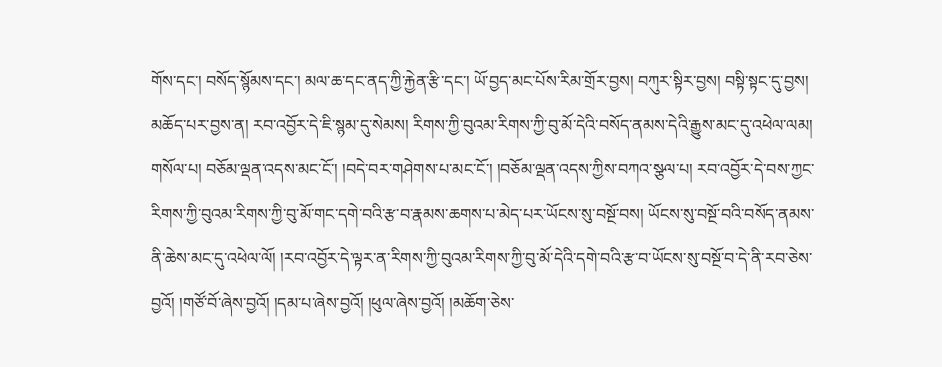གོས་དང་། བསོད་སྙོམས་དང་། མལ་ཆ་དང་ནད་ཀྱི་རྐྱེན་རྩི་དང་། ཡོ་བྱད་མང་པོས་རིམ་གྲོར་བྱས། བཀུར་སྟིར་བྱས། བསྟི་སྟང་དུ་བྱས། མཆོད་པར་བྱས་ན། རབ་འབྱོར་དེ་ཇི་སྙམ་དུ་སེམས། རིགས་ཀྱི་བུའམ་རིགས་ཀྱི་བུ་མོ་དེའི་བསོད་ནམས་དེའི་རྒྱུས་མང་དུ་འཕེལ་ལམ། གསོལ་པ། བཅོམ་ལྡན་འདས་མང་ངོ་། །བདེ་བར་གཤེགས་པ་མང་ངོ་། །བཅོམ་ལྡན་འདས་ཀྱིས་བཀའ་སྩལ་པ། རབ་འབྱོར་དེ་བས་ཀྱང་རིགས་ཀྱི་བུའམ་རིགས་ཀྱི་བུ་མོ་གང་དགེ་བའི་རྩ་བ་རྣམས་ཆགས་པ་མེད་པར་ཡོངས་སུ་བསྔོ་བས། ཡོངས་སུ་བསྔོ་བའི་བསོད་ནམས་ནི་ཆེས་མང་དུ་འཕེལ་ལོ། །རབ་འབྱོར་དེ་ལྟར་ན་རིགས་ཀྱི་བུའམ་རིགས་ཀྱི་བུ་མོ་དེའི་དགེ་བའི་རྩ་བ་ཡོངས་སུ་བསྔོ་བ་དེ་ནི་རབ་ཅེས་བྱའོ། །གཙོ་བོ་ཞེས་བྱའོ། །དམ་པ་ཞེས་བྱའོ། །ཕུལ་ཞེས་བྱའོ། །མཆོག་ཅེས་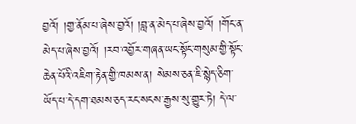བྱའོ། །གྱ་ནོམ་པ་ཞེས་བྱའོ། །བླ་ན་མེད་པ་ཞེས་བྱའོ། །གོང་ན་མེད་པ་ཞེས་བྱའོ། །རབ་འབྱོར་གཞན་ཡང་སྟོང་གསུམ་གྱི་སྟོང་ཆེན་པོའི་འཇིག་རྟེན་གྱི་ཁམས་ན། སེམས་ཅན་ཇི་སྙེད་ཅིག་ཡོད་པ་དེ་དག་ཐམས་ཅད་རང་སངས་རྒྱས་སུ་གྱུར་ཏེ། དེ་ལ་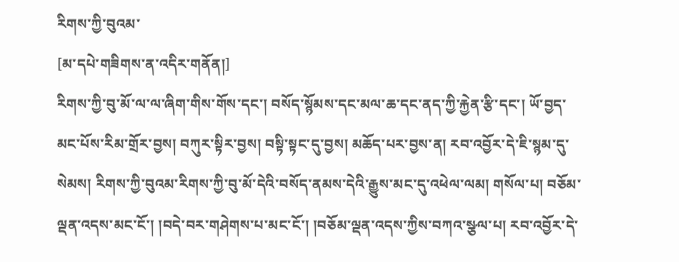རིགས་ཀྱི་བུའམ་
[མ་དཔེ་གཟིགས་ན་འདིར་གནོན།]
རིགས་ཀྱི་བུ་མོ་ལ་ལ་ཞིག་གིས་གོས་དང་། བསོད་སྙོམས་དང་མལ་ཆ་དང་ནད་ཀྱི་རྐྱེན་རྩི་དང་། ཡོ་བྱད་མང་པོས་རིམ་གྲོར་བྱས། བཀུར་སྟིར་བྱས། བསྟི་སྟང་དུ་བྱས། མཆོད་པར་བྱས་ན། རབ་འབྱོར་དེ་ཇི་སྙམ་དུ་སེམས། རིགས་ཀྱི་བུའམ་རིགས་ཀྱི་བུ་མོ་དེའི་བསོད་ནམས་དེའི་རྒྱུས་མང་དུ་འཕེལ་ལམ། གསོལ་པ། བཅོམ་ལྡན་འདས་མང་ངོ་། །བདེ་བར་གཤེགས་པ་མང་ངོ་། །བཅོམ་ལྡན་འདས་ཀྱིས་བཀའ་སྩལ་པ། རབ་འབྱོར་དེ་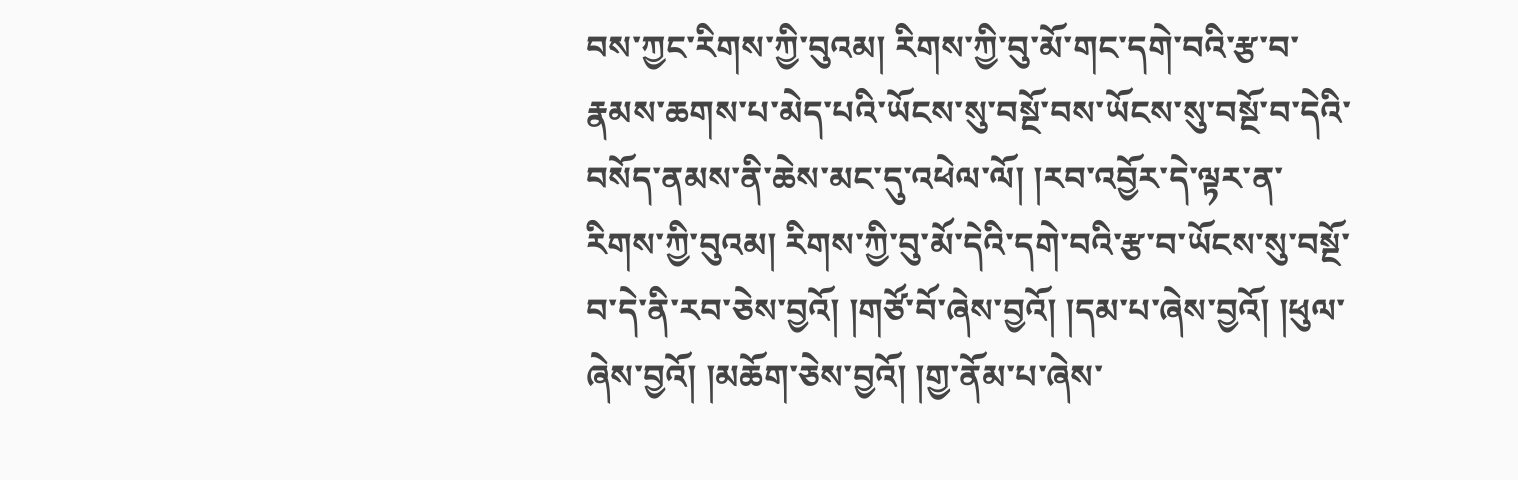བས་ཀྱང་རིགས་ཀྱི་བུའམ། རིགས་ཀྱི་བུ་མོ་གང་དགེ་བའི་རྩ་བ་རྣམས་ཆགས་པ་མེད་པའི་ཡོངས་སུ་བསྔོ་བས་ཡོངས་སུ་བསྔོ་བ་དེའི་བསོད་ནམས་ནི་ཆེས་མང་དུ་འཕེལ་ལོ། །རབ་འབྱོར་དེ་ལྟར་ན་རིགས་ཀྱི་བུའམ། རིགས་ཀྱི་བུ་མོ་དེའི་དགེ་བའི་རྩ་བ་ཡོངས་སུ་བསྔོ་བ་དེ་ནི་རབ་ཅེས་བྱའོ། །གཙོ་བོ་ཞེས་བྱའོ། །དམ་པ་ཞེས་བྱའོ། །ཕུལ་ཞེས་བྱའོ། །མཆོག་ཅེས་བྱའོ། །གྱ་ནོམ་པ་ཞེས་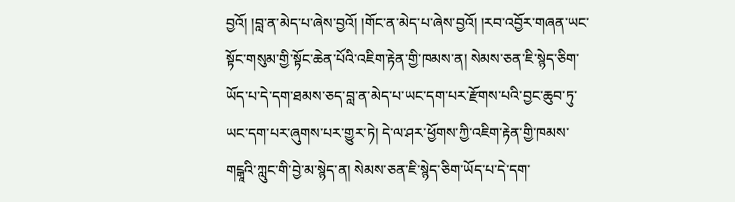བྱའོ། །བླ་ན་མེད་པ་ཞེས་བྱའོ། །གོང་ན་མེད་པ་ཞེས་བྱའོ། །རབ་འབྱོར་གཞན་ཡང་སྟོང་གསུམ་གྱི་སྟོང་ཆེན་པོའི་འཇིག་རྟེན་གྱི་ཁམས་ན། སེམས་ཅན་ཇི་སྙེད་ཅིག་ཡོད་པ་དེ་དག་ཐམས་ཅད་བླ་ན་མེད་པ་ཡང་དག་པར་རྫོགས་པའི་བྱང་ཆུབ་ཏུ་ཡང་དག་པར་ཞུགས་པར་གྱུར་ཏེ། དེ་ལ་ཤར་ཕྱོགས་ཀྱི་འཇིག་རྟེན་གྱི་ཁམས་གངྒཱའི་ཀླུང་གི་བྱེ་མ་སྙེད་ན། སེམས་ཅན་ཇི་སྙེད་ཅིག་ཡོད་པ་དེ་དག་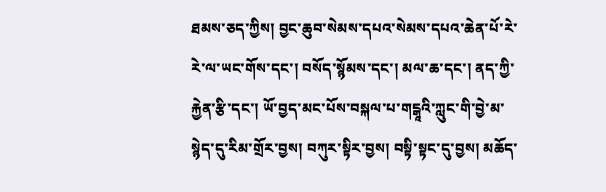ཐམས་ཅད་ཀྱིས། བྱང་ཆུབ་སེམས་དཔའ་སེམས་དཔའ་ཆེན་པོ་རེ་རེ་ལ་ཡང་གོས་དང་། བསོད་སྙོམས་དང་། མལ་ཆ་དང་། ནད་ཀྱི་རྐྱེན་རྩི་དང་། ཡོ་བྱད་མང་པོས་བསྐལ་པ་གངྒཱའི་ཀླུང་གི་བྱེ་མ་སྙེད་དུ་རིམ་གྲོར་བྱས། བཀུར་སྟིར་བྱས། བསྟི་སྟང་དུ་བྱས། མཆོད་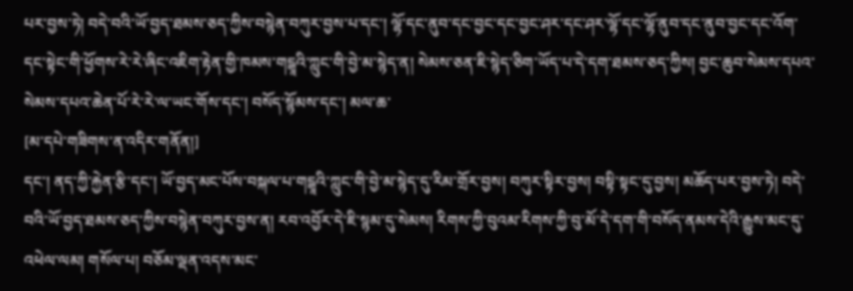པར་བྱས་ཏེ། བདེ་བའི་ཡོ་བྱད་ཐམས་ཅད་ཀྱིས་བསྙེན་བཀུར་བྱས་པ་དང་། ལྷོ་དང་ནུབ་དང་བྱང་དང་བྱང་ཤར་དང་ཤར་ལྷོ་དང་ལྷོ་ནུབ་དང་ནུབ་བྱང་དང་འོག་དང་སྟེང་གི་ཕྱོགས་རེ་རེ་ཞིང་འཇིག་རྟེན་གྱི་ཁམས་གངྒཱའི་ཀླུང་གི་བྱེ་མ་སྙེད་ན། སེམས་ཅན་ཇི་སྙེད་ཅིག་ཡོད་པ་དེ་དག་ཐམས་ཅད་ཀྱིས། བྱང་ཆུབ་སེམས་དཔའ་སེམས་དཔའ་ཆེན་པོ་རེ་རེ་ལ་ཡང་གོས་དང་། བསོད་སྙོམས་དང་། མལ་ཆ་
[མ་དཔེ་གཟིགས་ན་འདིར་གནོན།]
དང་། ནད་ཀྱི་རྐྱེན་རྩི་དང་། ཡོ་བྱད་མང་པོས་བསྐལ་པ་གངྒཱའི་ཀླུང་གི་བྱེ་མ་སྙེད་དུ་རིམ་གྲོར་བྱས། བཀུར་སྟིར་བྱས། བསྟི་སྟང་དུ་བྱས། མཆོད་པར་བྱས་ཏེ། བདེ་བའི་ཡོ་བྱད་ཐམས་ཅད་ཀྱིས་བསྙེན་བཀུར་བྱས་ན། རབ་འབྱོར་དེ་ཇི་སྙམ་དུ་སེམས། རིགས་ཀྱི་བུའམ་རིགས་ཀྱི་བུ་མོ་དེ་དག་གི་བསོད་ནམས་དེའི་རྒྱུས་མང་དུ་འཕེལ་ལམ། གསོལ་པ། བཅོམ་ལྡན་འདས་མང་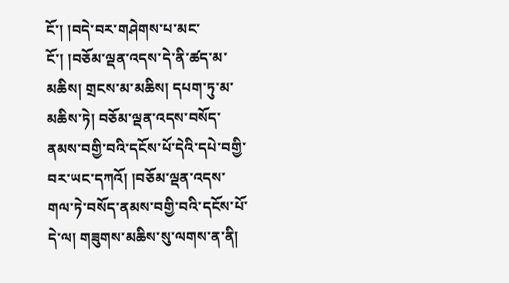ངོ་། །བདེ་བར་གཤེགས་པ་མང་ངོ་། །བཅོམ་ལྡན་འདས་དེ་ནི་ཚད་མ་མཆིས། གྲངས་མ་མཆིས། དཔག་ཏུ་མ་མཆིས་ཏེ། བཅོམ་ལྡན་འདས་བསོད་ནམས་བགྱི་བའི་དངོས་པོ་དེའི་དཔེ་བགྱི་བར་ཡང་དཀའོ། །བཅོམ་ལྡན་འདས་གལ་ཏེ་བསོད་ནམས་བགྱི་བའི་དངོས་པོ་དེ་ལ། གཟུགས་མཆིས་སུ་ལགས་ན་ནི།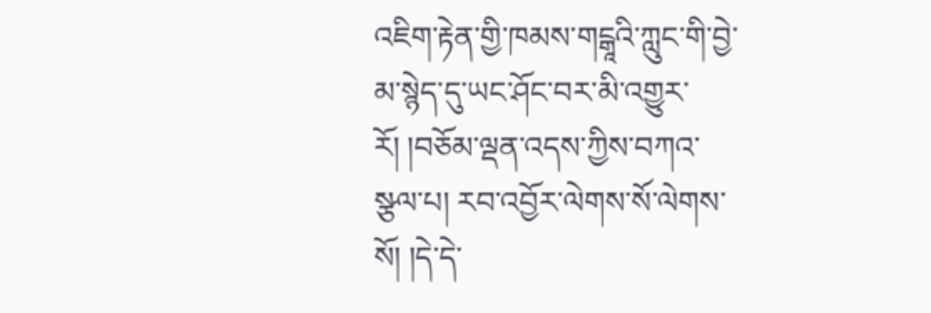འཇིག་རྟེན་གྱི་ཁམས་གངྒཱའི་ཀླུང་གི་བྱེ་མ་སྙེད་དུ་ཡང་ཤོང་བར་མི་འགྱུར་རོ། །བཅོམ་ལྡན་འདས་ཀྱིས་བཀའ་སྩལ་པ། རབ་འབྱོར་ལེགས་སོ་ལེགས་སོ། །དེ་དེ་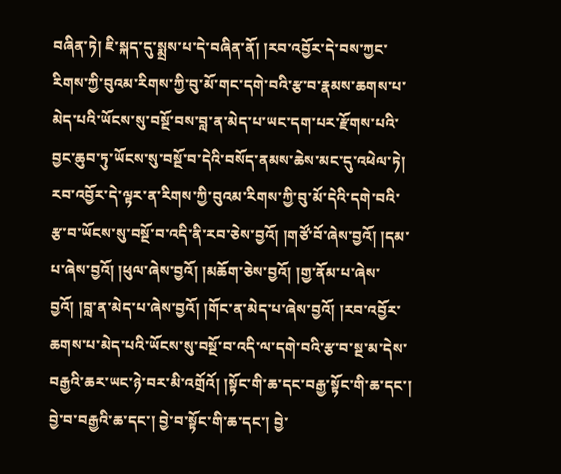བཞིན་ཏེ། ཇི་སྐད་དུ་སྨྲས་པ་དེ་བཞིན་ནོ། །རབ་འབྱོར་དེ་བས་ཀྱང་རིགས་ཀྱི་བུའམ་རིགས་ཀྱི་བུ་མོ་གང་དགེ་བའི་རྩ་བ་རྣམས་ཆགས་པ་མེད་པའི་ཡོངས་སུ་བསྔོ་བས་བླ་ན་མེད་པ་ཡང་དག་པར་རྫོགས་པའི་བྱང་ཆུབ་ཏུ་ཡོངས་སུ་བསྔོ་བ་དེའི་བསོད་ནམས་ཆེས་མང་དུ་འཕེལ་ཏེ། རབ་འབྱོར་དེ་ལྟར་ན་རིགས་ཀྱི་བུའམ་རིགས་ཀྱི་བུ་མོ་དེའི་དགེ་བའི་རྩ་བ་ཡོངས་སུ་བསྔོ་བ་འདི་ནི་རབ་ཅེས་བྱའོ། །གཙོ་བོ་ཞེས་བྱའོ། །དམ་པ་ཞེས་བྱའོ། །ཕུལ་ཞེས་བྱའོ། །མཆོག་ཅེས་བྱའོ། །གྱ་ནོམ་པ་ཞེས་བྱའོ། །བླ་ན་མེད་པ་ཞེས་བྱའོ། །གོང་ན་མེད་པ་ཞེས་བྱའོ། །རབ་འབྱོར་ཆགས་པ་མེད་པའི་ཡོངས་སུ་བསྔོ་བ་འདི་ལ་དགེ་བའི་རྩ་བ་སྔ་མ་དེས་བརྒྱའི་ཆར་ཡང་ཉེ་བར་མི་འགྲོའོ། །སྟོང་གི་ཆ་དང་བརྒྱ་སྟོང་གི་ཆ་དང་། བྱེ་བ་བརྒྱའི་ཆ་དང་། བྱེ་བ་སྟོང་གི་ཆ་དང་། བྱེ་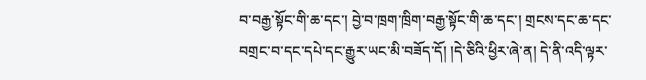བ་བརྒྱ་སྟོང་གི་ཆ་དང་། བྱེ་བ་ཁྲག་ཁྲིག་བརྒྱ་སྟོང་གི་ཆ་དང་། གྲངས་དང་ཆ་དང་བགྲང་བ་དང་དཔེ་དང་རྒྱུར་ཡང་མི་བཟོད་དོ། །དེ་ཅིའི་ཕྱིར་ཞེ་ན། དེ་ནི་འདི་ལྟར་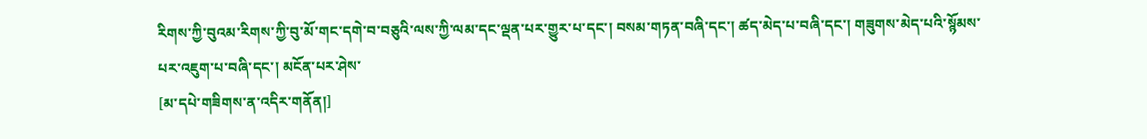རིགས་ཀྱི་བུའམ་རིགས་ཀྱི་བུ་མོ་གང་དགེ་བ་བཅུའི་ལས་ཀྱི་ལམ་དང་ལྡན་པར་གྱུར་པ་དང་། བསམ་གཏན་བཞི་དང་། ཚད་མེད་པ་བཞི་དང་། གཟུགས་མེད་པའི་སྙོམས་པར་འཇུག་པ་བཞི་དང་། མངོན་པར་ཤེས་
[མ་དཔེ་གཟིགས་ན་འདིར་གནོན།]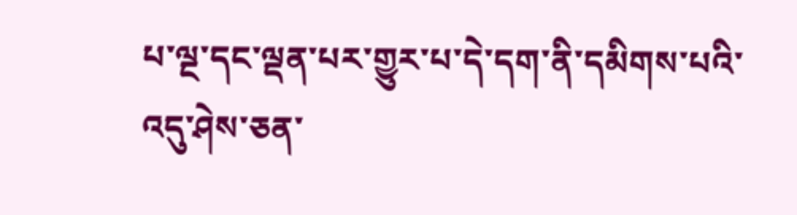པ་ལྔ་དང་ལྡན་པར་གྱུར་པ་དེ་དག་ནི་དམིགས་པའི་འདུ་ཤེས་ཅན་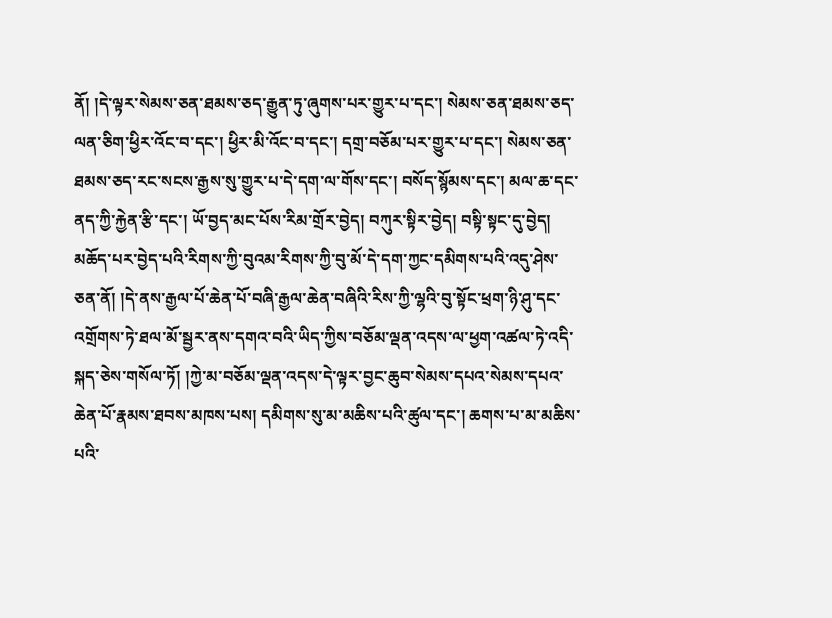ནོ། །དེ་ལྟར་སེམས་ཅན་ཐམས་ཅད་རྒྱུན་ཏུ་ཞུགས་པར་གྱུར་པ་དང་། སེམས་ཅན་ཐམས་ཅད་ལན་ཅིག་ཕྱིར་འོང་བ་དང་། ཕྱིར་མི་འོང་བ་དང་། དགྲ་བཅོམ་པར་གྱུར་པ་དང་། སེམས་ཅན་ཐམས་ཅད་རང་སངས་རྒྱས་སུ་གྱུར་པ་དེ་དག་ལ་གོས་དང་། བསོད་སྙོམས་དང་། མལ་ཆ་དང་ནད་ཀྱི་རྐྱེན་རྩི་དང་། ཡོ་བྱད་མང་པོས་རིམ་གྲོར་བྱེད། བཀུར་སྟིར་བྱེད། བསྟི་སྟང་དུ་བྱེད། མཆོད་པར་བྱེད་པའི་རིགས་ཀྱི་བུའམ་རིགས་ཀྱི་བུ་མོ་དེ་དག་ཀྱང་དམིགས་པའི་འདུ་ཤེས་ཅན་ནོ། །དེ་ནས་རྒྱལ་པོ་ཆེན་པོ་བཞི་རྒྱལ་ཆེན་བཞིའི་རིས་ཀྱི་ལྷའི་བུ་སྟོང་ཕྲག་ཉི་ཤུ་དང་འགྲོགས་ཏེ་ཐལ་མོ་སྦྱར་ནས་དགའ་བའི་ཡིད་ཀྱིས་བཅོམ་ལྡན་འདས་ལ་ཕྱག་འཚལ་ཏེ་འདི་སྐད་ཅེས་གསོལ་ཏོ། །ཀྱེ་མ་བཅོམ་ལྡན་འདས་དེ་ལྟར་བྱང་ཆུབ་སེམས་དཔའ་སེམས་དཔའ་ཆེན་པོ་རྣམས་ཐབས་མཁས་པས། དམིགས་སུ་མ་མཆིས་པའི་ཚུལ་དང་། ཆགས་པ་མ་མཆིས་པའི་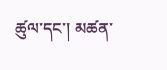ཚུལ་དང་། མཚན་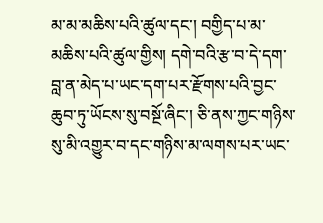མ་མ་མཆིས་པའི་ཚུལ་དང་། བགྱིད་པ་མ་མཆིས་པའི་ཚུལ་གྱིས། དགེ་བའི་རྩ་བ་དེ་དག་བླ་ན་མེད་པ་ཡང་དག་པར་རྫོགས་པའི་བྱང་ཆུབ་ཏུ་ཡོངས་སུ་བསྔོ་ཞིང་། ཅི་ནས་ཀྱང་གཉིས་སུ་མི་འགྱུར་བ་དང་གཉིས་མ་ལགས་པར་ཡང་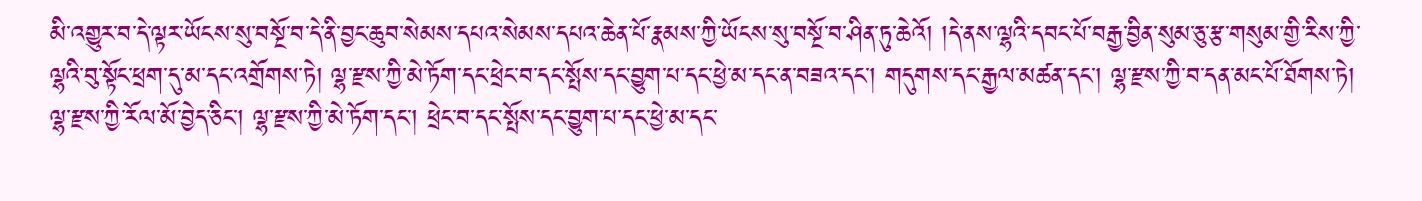མི་འགྱུར་བ་དེ་ལྟར་ཡོངས་སུ་བསྔོ་བ་དེ་ནི་བྱང་ཆུབ་སེམས་དཔའ་སེམས་དཔའ་ཆེན་པོ་རྣམས་ཀྱི་ཡོངས་སུ་བསྔོ་བ་ཤིན་ཏུ་ཆེའོ། །དེ་ནས་ལྷའི་དབང་པོ་བརྒྱ་བྱིན་སུམ་ཅུ་རྩ་གསུམ་གྱི་རིས་ཀྱི་ལྷའི་བུ་སྟོང་ཕྲག་དུ་མ་དང་འགྲོགས་ཏེ། ལྷ་རྫས་ཀྱི་མེ་ཏོག་དང་ཕྲེང་བ་དང་སྤོས་དང་བྱུག་པ་དང་ཕྱེ་མ་དང་ན་བཟའ་དང་། གདུགས་དང་རྒྱལ་མཚན་དང་། ལྷ་རྫས་ཀྱི་བ་དན་མང་པོ་ཐོགས་ཏེ། ལྷ་རྫས་ཀྱི་རོལ་མོ་བྱེད་ཅིང་། ལྷ་རྫས་ཀྱི་མེ་ཏོག་དང་། ཕྲེང་བ་དང་སྤོས་དང་བྱུག་པ་དང་ཕྱེ་མ་དང་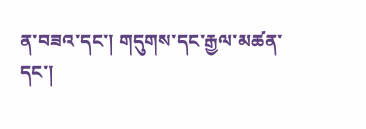ན་བཟའ་དང་། གདུགས་དང་རྒྱལ་མཚན་དང་།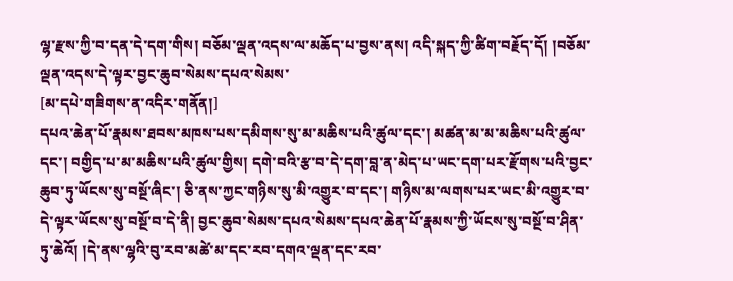ལྷ་རྫས་ཀྱི་བ་དན་དེ་དག་གིས། བཅོམ་ལྡན་འདས་ལ་མཆོད་པ་བྱས་ནས། འདི་སྐད་ཀྱི་ཚིག་བརྗོད་དོ། །བཅོམ་ལྡན་འདས་དེ་ལྟར་བྱང་ཆུབ་སེམས་དཔའ་སེམས་
[མ་དཔེ་གཟིགས་ན་འདིར་གནོན།]
དཔའ་ཆེན་པོ་རྣམས་ཐབས་མཁས་པས་དམིགས་སུ་མ་མཆིས་པའི་ཚུལ་དང་། མཚན་མ་མ་མཆིས་པའི་ཚུལ་དང་། བགྱིད་པ་མ་མཆིས་པའི་ཚུལ་གྱིས། དགེ་བའི་རྩ་བ་དེ་དག་བླ་ན་མེད་པ་ཡང་དག་པར་རྫོགས་པའི་བྱང་ཆུབ་ཏུ་ཡོངས་སུ་བསྔོ་ཞིང་། ཅི་ནས་ཀྱང་གཉིས་སུ་མི་འགྱུར་བ་དང་། གཉིས་མ་ལགས་པར་ཡང་མི་འགྱུར་བ་དེ་ལྟར་ཡོངས་སུ་བསྔོ་བ་དེ་ནི། བྱང་ཆུབ་སེམས་དཔའ་སེམས་དཔའ་ཆེན་པོ་རྣམས་ཀྱི་ཡོངས་སུ་བསྔོ་བ་ཤིན་ཏུ་ཆེའོ། །དེ་ནས་ལྷའི་བུ་རབ་མཚེ་མ་དང་རབ་དགའ་ལྡན་དང་རབ་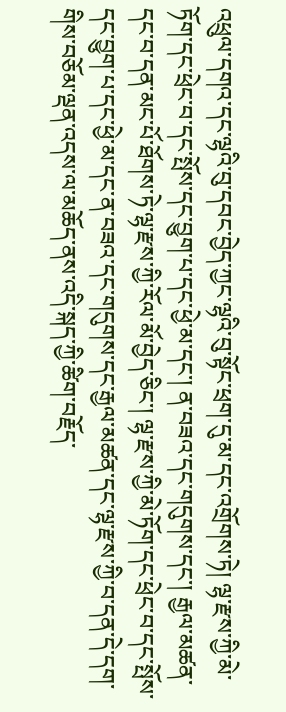འཕྲུལ་དགའ་དང་ལྷའི་བུ་དབང་བྱེད་ཀྱང་ལྷའི་བུ་སྟོང་ཕྲག་དུ་མ་དང་འགྲོགས་ཏེ། ལྷ་རྫས་ཀྱི་མེ་ཏོག་དང་ཕྲེང་བ་དང་སྤོས་དང་བྱུག་པ་དང་ཕྱེ་མ་དང་། ན་བཟའ་དང་གདུགས་དང་། རྒྱལ་མཚན་དང་བ་དན་མང་པོ་ཐོགས་ཏེ་ལྷ་རྫས་ཀྱི་རོལ་མོ་བྱེད་ཅིང་། ལྷ་རྫས་ཀྱི་མེ་ཏོག་དང་ཕྲེང་བ་དང་སྤོས་དང་བྱུག་པ་དང་ཕྱེ་མ་དང་ན་བཟའ་དང་གདུགས་དང་རྒྱལ་མཚན་དང་ལྷ་རྫས་ཀྱི་བ་དན་དེ་དག་གིས་བཅོམ་ལྡན་འདས་ལ་མཆོད་ནས་འདི་སྐད་ཀྱི་ཚིག་བརྗོད་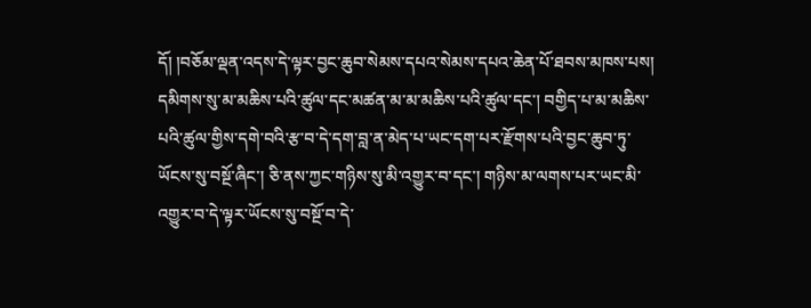དོ། །བཅོམ་ལྡན་འདས་དེ་ལྟར་བྱང་ཆུབ་སེམས་དཔའ་སེམས་དཔའ་ཆེན་པོ་ཐབས་མཁས་པས། དམིགས་སུ་མ་མཆིས་པའི་ཚུལ་དང་མཚན་མ་མ་མཆིས་པའི་ཚུལ་དང་། བགྱིད་པ་མ་མཆིས་པའི་ཚུལ་གྱིས་དགེ་བའི་རྩ་བ་དེ་དག་བླ་ན་མེད་པ་ཡང་དག་པར་རྫོགས་པའི་བྱང་ཆུབ་ཏུ་ཡོངས་སུ་བསྔོ་ཞིང་། ཅི་ནས་ཀྱང་གཉིས་སུ་མི་འགྱུར་བ་དང་། གཉིས་མ་ལགས་པར་ཡང་མི་འགྱུར་བ་དེ་ལྟར་ཡོངས་སུ་བསྔོ་བ་དེ་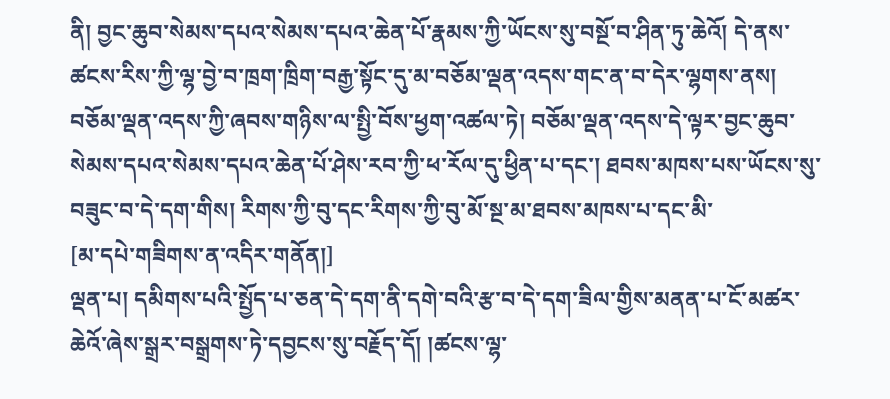ནི། བྱང་ཆུབ་སེམས་དཔའ་སེམས་དཔའ་ཆེན་པོ་རྣམས་ཀྱི་ཡོངས་སུ་བསྔོ་བ་ཤིན་ཏུ་ཆེའོ། དེ་ནས་ཚངས་རིས་ཀྱི་ལྷ་བྱེ་བ་ཁྲག་ཁྲིག་བརྒྱ་སྟོང་དུ་མ་བཅོམ་ལྡན་འདས་གང་ན་བ་དེར་ལྷགས་ནས། བཅོམ་ལྡན་འདས་ཀྱི་ཞབས་གཉིས་ལ་སྤྱི་བོས་ཕྱག་འཚལ་ཏེ། བཅོམ་ལྡན་འདས་དེ་ལྟར་བྱང་ཆུབ་སེམས་དཔའ་སེམས་དཔའ་ཆེན་པོ་ཤེས་རབ་ཀྱི་ཕ་རོལ་དུ་ཕྱིན་པ་དང་། ཐབས་མཁས་པས་ཡོངས་སུ་བཟུང་བ་དེ་དག་གིས། རིགས་ཀྱི་བུ་དང་རིགས་ཀྱི་བུ་མོ་སྔ་མ་ཐབས་མཁས་པ་དང་མི་
[མ་དཔེ་གཟིགས་ན་འདིར་གནོན།]
ལྡན་པ། དམིགས་པའི་སྤྱོད་པ་ཅན་དེ་དག་ནི་དགེ་བའི་རྩ་བ་དེ་དག་ཟིལ་གྱིས་མནན་པ་ངོ་མཚར་ཆེའོ་ཞེས་སྒྲར་བསྒྲགས་ཏེ་དབྱངས་སུ་བརྗོད་དོ། །ཚངས་ལྷ་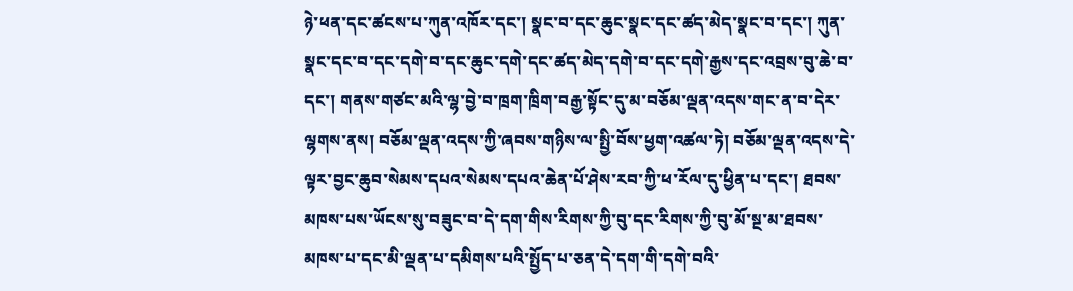ཉེ་ཕན་དང་ཚངས་པ་ཀུན་འཁོར་དང་། སྣང་བ་དང་ཆུང་སྣང་དང་ཚད་མེད་སྣང་བ་དང་། ཀུན་སྣང་དང་བ་དང་དགེ་བ་དང་ཆུང་དགེ་དང་ཚད་མེད་དགེ་བ་དང་དགེ་རྒྱས་དང་འབྲས་བུ་ཆེ་བ་དང་། གནས་གཙང་མའི་ལྷ་བྱེ་བ་ཁྲག་ཁྲིག་བརྒྱ་སྟོང་དུ་མ་བཅོམ་ལྡན་འདས་གང་ན་བ་དེར་ལྷགས་ནས། བཅོམ་ལྡན་འདས་ཀྱི་ཞབས་གཉིས་ལ་སྤྱི་བོས་ཕྱག་འཚལ་ཏེ། བཅོམ་ལྡན་འདས་དེ་ལྟར་བྱང་ཆུབ་སེམས་དཔའ་སེམས་དཔའ་ཆེན་པོ་ཤེས་རབ་ཀྱི་ཕ་རོལ་དུ་ཕྱིན་པ་དང་། ཐབས་མཁས་པས་ཡོངས་སུ་བཟུང་བ་དེ་དག་གིས་རིགས་ཀྱི་བུ་དང་རིགས་ཀྱི་བུ་མོ་སྔ་མ་ཐབས་མཁས་པ་དང་མི་ལྡན་པ་དམིགས་པའི་སྤྱོད་པ་ཅན་དེ་དག་གི་དགེ་བའི་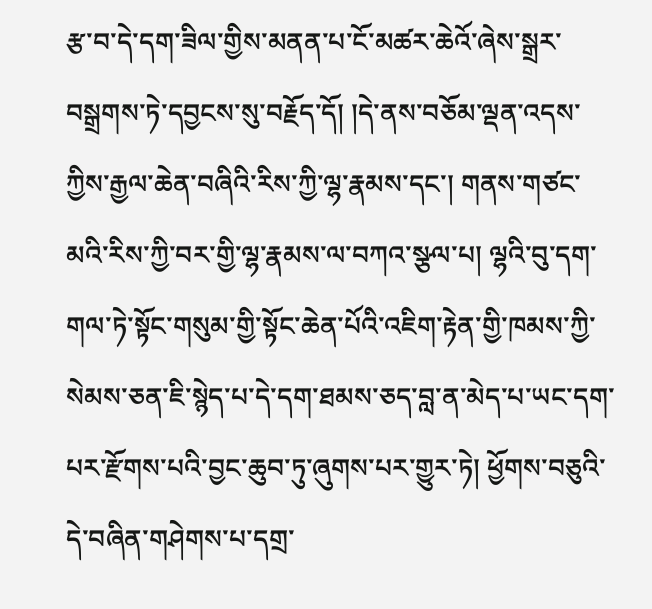རྩ་བ་དེ་དག་ཟིལ་གྱིས་མནན་པ་ངོ་མཚར་ཆེའོ་ཞེས་སྒྲར་བསྒྲགས་ཏེ་དབྱངས་སུ་བརྗོད་དོ། །དེ་ནས་བཅོམ་ལྡན་འདས་ཀྱིས་རྒྱལ་ཆེན་བཞིའི་རིས་ཀྱི་ལྷ་རྣམས་དང་། གནས་གཙང་མའི་རིས་ཀྱི་བར་གྱི་ལྷ་རྣམས་ལ་བཀའ་སྩལ་པ། ལྷའི་བུ་དག་གལ་ཏེ་སྟོང་གསུམ་གྱི་སྟོང་ཆེན་པོའི་འཇིག་རྟེན་གྱི་ཁམས་ཀྱི་སེམས་ཅན་ཇི་སྙེད་པ་དེ་དག་ཐམས་ཅད་བླ་ན་མེད་པ་ཡང་དག་པར་རྫོགས་པའི་བྱང་ཆུབ་ཏུ་ཞུགས་པར་གྱུར་ཏེ། ཕྱོགས་བཅུའི་དེ་བཞིན་གཤེགས་པ་དགྲ་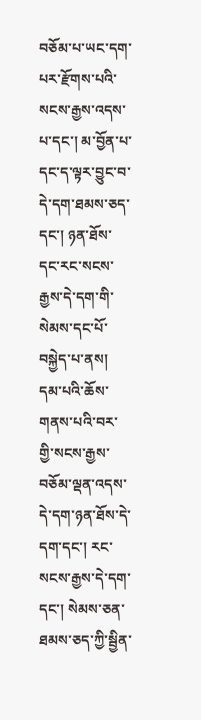བཅོམ་པ་ཡང་དག་པར་རྫོགས་པའི་སངས་རྒྱས་འདས་པ་དང་། མ་བྱོན་པ་དང་ད་ལྟར་བྱུང་བ་དེ་དག་ཐམས་ཅད་དང་། ཉན་ཐོས་དང་རང་སངས་རྒྱས་དེ་དག་གི་སེམས་དང་པོ་བསྐྱེད་པ་ནས། དམ་པའི་ཆོས་གནས་པའི་བར་གྱི་སངས་རྒྱས་བཅོམ་ལྡན་འདས་དེ་དག་ཉན་ཐོས་དེ་དག་དང་། རང་སངས་རྒྱས་དེ་དག་དང་། སེམས་ཅན་ཐམས་ཅད་ཀྱི་སྦྱིན་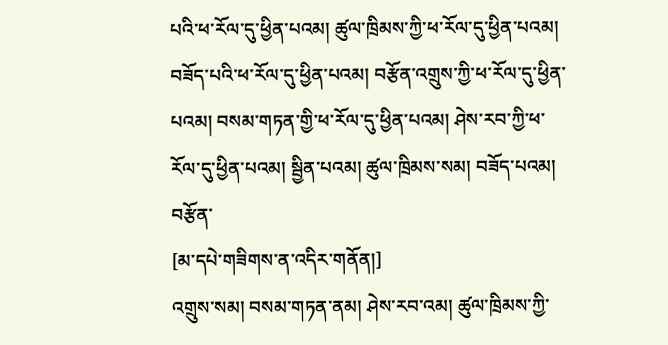པའི་ཕ་རོལ་དུ་ཕྱིན་པའམ། ཚུལ་ཁྲིམས་ཀྱི་ཕ་རོལ་དུ་ཕྱིན་པའམ། བཟོད་པའི་ཕ་རོལ་དུ་ཕྱིན་པའམ། བརྩོན་འགྲུས་ཀྱི་ཕ་རོལ་དུ་ཕྱིན་པའམ། བསམ་གཏན་གྱི་ཕ་རོལ་དུ་ཕྱིན་པའམ། ཤེས་རབ་ཀྱི་ཕ་རོལ་དུ་ཕྱིན་པའམ། སྦྱིན་པའམ། ཚུལ་ཁྲིམས་སམ། བཟོད་པའམ། བརྩོན་
[མ་དཔེ་གཟིགས་ན་འདིར་གནོན།]
འགྲུས་སམ། བསམ་གཏན་ནམ། ཤེས་རབ་འམ། ཚུལ་ཁྲིམས་ཀྱི་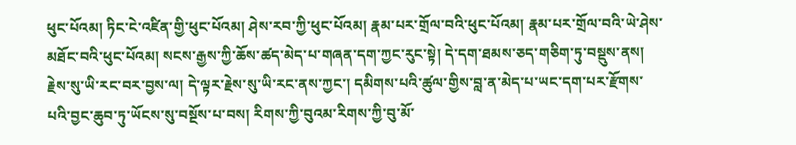ཕུང་པོའམ། ཏིང་ངེ་འཛིན་གྱི་ཕུང་པོའམ། ཤེས་རབ་ཀྱི་ཕུང་པོའམ། རྣམ་པར་གྲོལ་བའི་ཕུང་པོའམ། རྣམ་པར་གྲོལ་བའི་ཡེ་ཤེས་མཐོང་བའི་ཕུང་པོའམ། སངས་རྒྱས་ཀྱི་ཆོས་ཚད་མེད་པ་གཞན་དག་ཀྱང་རུང་སྟེ། དེ་དག་ཐམས་ཅད་གཅིག་ཏུ་བསྡུས་ནས། རྗེས་སུ་ཡི་རང་བར་བྱས་ལ། དེ་ལྟར་རྗེས་སུ་ཡི་རང་ནས་ཀྱང་། དམིགས་པའི་ཚུལ་གྱིས་བླ་ན་མེད་པ་ཡང་དག་པར་རྫོགས་པའི་བྱང་ཆུབ་ཏུ་ཡོངས་སུ་བསྔོས་པ་བས། རིགས་ཀྱི་བུའམ་རིགས་ཀྱི་བུ་མོ་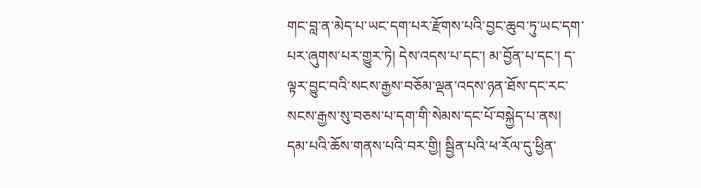གང་བླ་ན་མེད་པ་ཡང་དག་པར་རྫོགས་པའི་བྱང་ཆུབ་ཏུ་ཡང་དག་པར་ཞུགས་པར་གྱུར་ཏེ། དེས་འདས་པ་དང་། མ་བྱོན་པ་དང་། ད་ལྟར་བྱུང་བའི་སངས་རྒྱས་བཅོམ་ལྡན་འདས་ཉན་ཐོས་དང་རང་སངས་རྒྱས་སུ་བཅས་པ་དག་གི་སེམས་དང་པོ་བསྐྱེད་པ་ནས། དམ་པའི་ཆོས་གནས་པའི་བར་གྱི། སྦྱིན་པའི་ཕ་རོལ་དུ་ཕྱིན་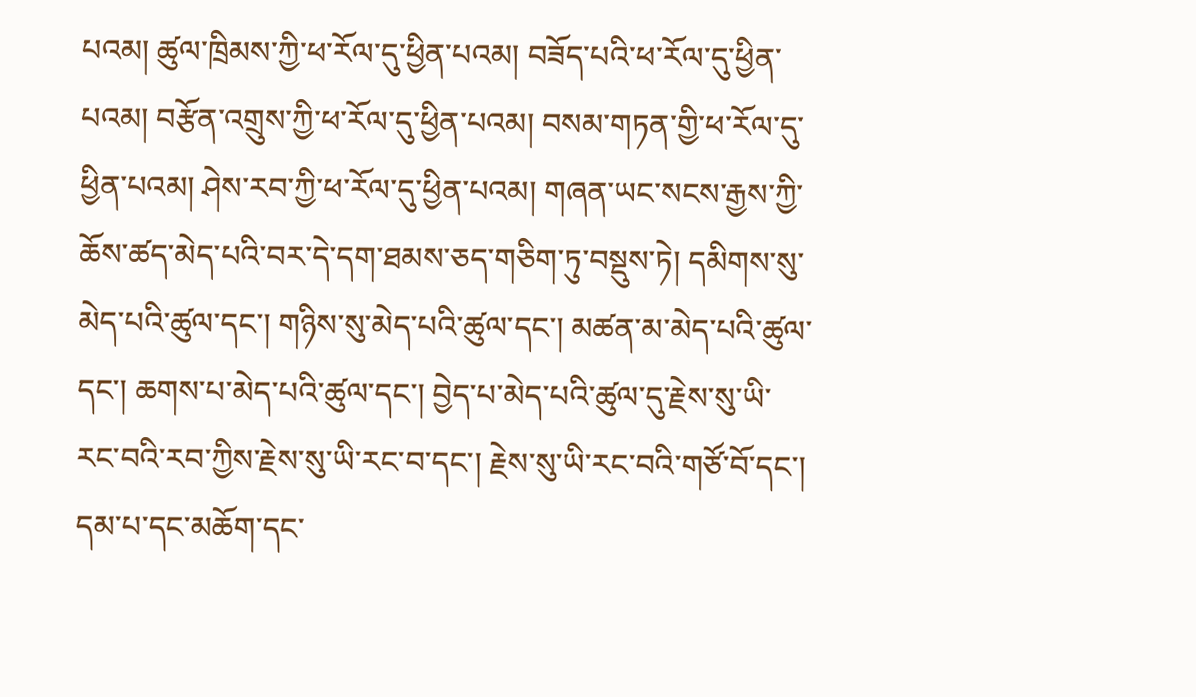པའམ། ཚུལ་ཁྲིམས་ཀྱི་ཕ་རོལ་དུ་ཕྱིན་པའམ། བཟོད་པའི་ཕ་རོལ་དུ་ཕྱིན་པའམ། བརྩོན་འགྲུས་ཀྱི་ཕ་རོལ་དུ་ཕྱིན་པའམ། བསམ་གཏན་གྱི་ཕ་རོལ་དུ་ཕྱིན་པའམ། ཤེས་རབ་ཀྱི་ཕ་རོལ་དུ་ཕྱིན་པའམ། གཞན་ཡང་སངས་རྒྱས་ཀྱི་ཆོས་ཚད་མེད་པའི་བར་དེ་དག་ཐམས་ཅད་གཅིག་ཏུ་བསྡུས་ཏེ། དམིགས་སུ་མེད་པའི་ཚུལ་དང་། གཉིས་སུ་མེད་པའི་ཚུལ་དང་། མཚན་མ་མེད་པའི་ཚུལ་དང་། ཆགས་པ་མེད་པའི་ཚུལ་དང་། བྱེད་པ་མེད་པའི་ཚུལ་དུ་རྗེས་སུ་ཡི་རང་བའི་རབ་ཀྱིས་རྗེས་སུ་ཡི་རང་བ་དང་། རྗེས་སུ་ཡི་རང་བའི་གཙོ་བོ་དང་། དམ་པ་དང་མཆོག་དང་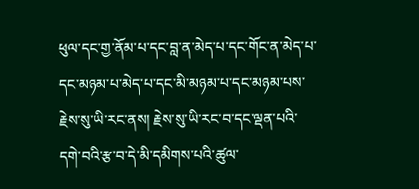ཕུལ་དང་གྱ་ནོམ་པ་དང་བླ་ན་མེད་པ་དང་གོང་ན་མེད་པ་དང་མཉམ་པ་མེད་པ་དང་མི་མཉམ་པ་དང་མཉམ་པས་རྗེས་སུ་ཡི་རང་ནས། རྗེས་སུ་ཡི་རང་བ་དང་ལྡན་པའི་དགེ་བའི་རྩ་བ་དེ་མི་དམིགས་པའི་ཚུལ་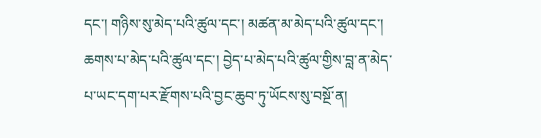དང་། གཉིས་སུ་མེད་པའི་ཚུལ་དང་། མཚན་མ་མེད་པའི་ཚུལ་དང་། ཆགས་པ་མེད་པའི་ཚུལ་དང་། བྱེད་པ་མེད་པའི་ཚུལ་གྱིས་བླ་ན་མེད་པ་ཡང་དག་པར་རྫོགས་པའི་བྱང་ཆུབ་ཏུ་ཡོངས་སུ་བསྔོ་ན།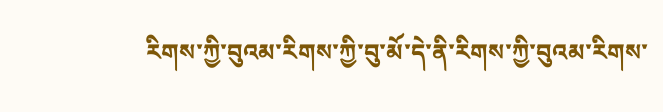རིགས་ཀྱི་བུའམ་རིགས་ཀྱི་བུ་མོ་དེ་ནི་རིགས་ཀྱི་བུའམ་རིགས་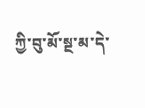ཀྱི་བུ་མོ་སྔ་མ་དེ་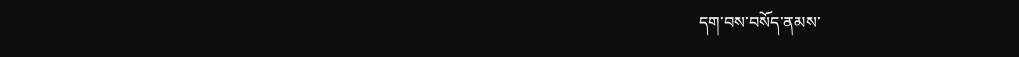དག་བས་བསོད་ནམས་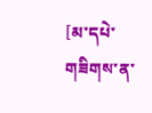[མ་དཔེ་གཟིགས་ན་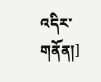འདིར་གནོན།]